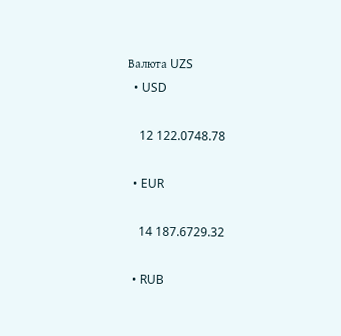Валюта UZS
  • USD

    12 122.0748.78

  • EUR

    14 187.6729.32

  • RUB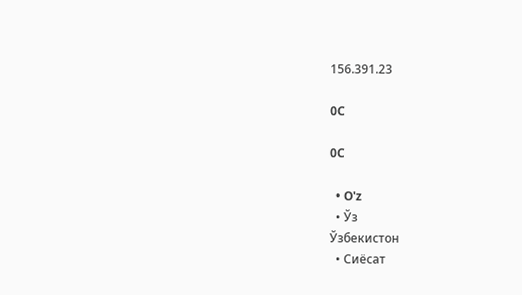156.391.23

0C

0C

  • O'z
  • Ўз
Ўзбекистон
  • Сиёсат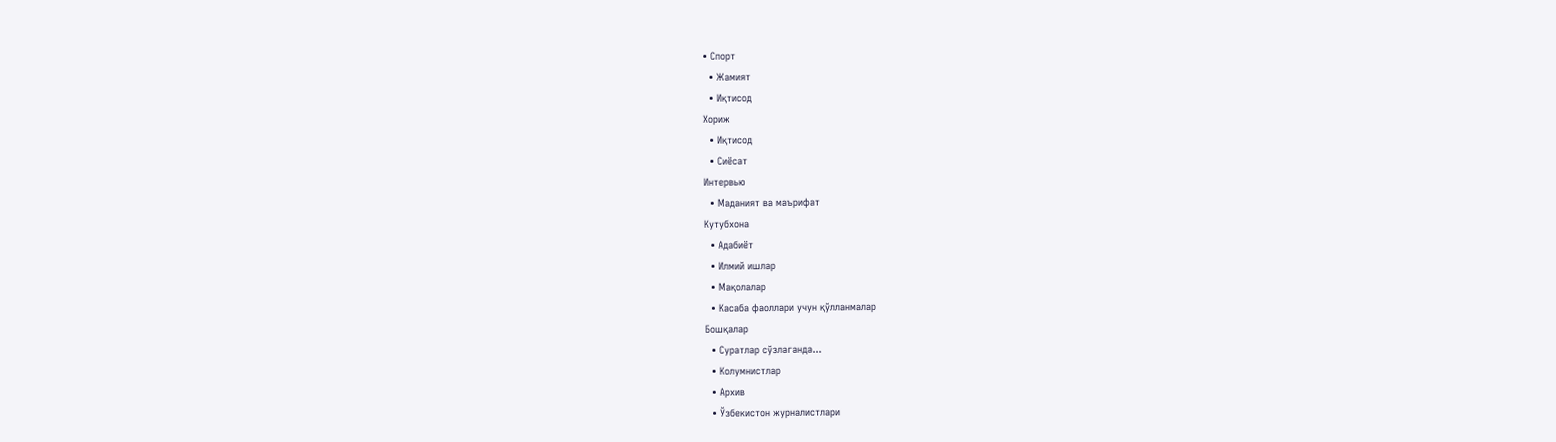• Спорт
  • Жамият
  • Иқтисод
Хориж
  • Иқтисод
  • Сиёсат
Интервью
  • Маданият ва маърифат
Кутубхона
  • Адабиёт
  • Илмий ишлар
  • Мақолалар
  • Касаба фаоллари учун қўлланмалар
Бошқалар
  • Суратлар сўзлаганда...
  • Колумнистлар
  • Архив
  • Ўзбекистон журналистлари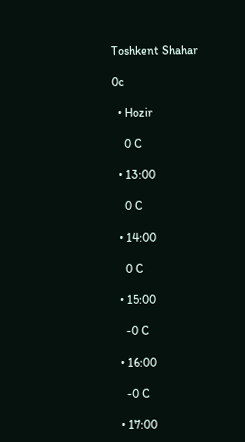Toshkent Shahar

0c

  • Hozir

    0 C

  • 13:00

    0 C

  • 14:00

    0 C

  • 15:00

    -0 C

  • 16:00

    -0 C

  • 17:00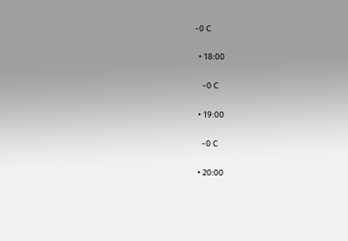-0 C

  • 18:00

    -0 C

  • 19:00

    -0 C

  • 20:00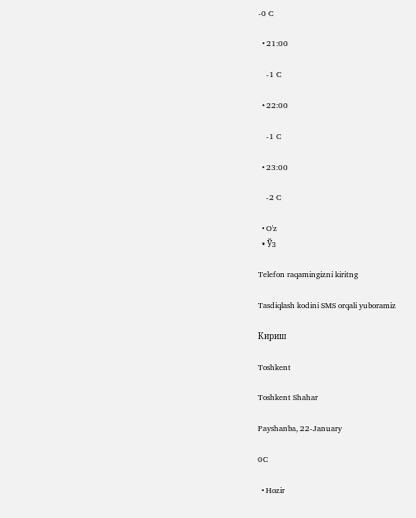-0 C

  • 21:00

    -1 C

  • 22:00

    -1 C

  • 23:00

    -2 C

  • O'z
  • Ўз

Telefon raqamingizni kiritng

Tasdiqlash kodini SMS orqali yuboramiz

Кириш

Toshkent

Toshkent Shahar

Payshanba, 22-January

0C

  • Hozir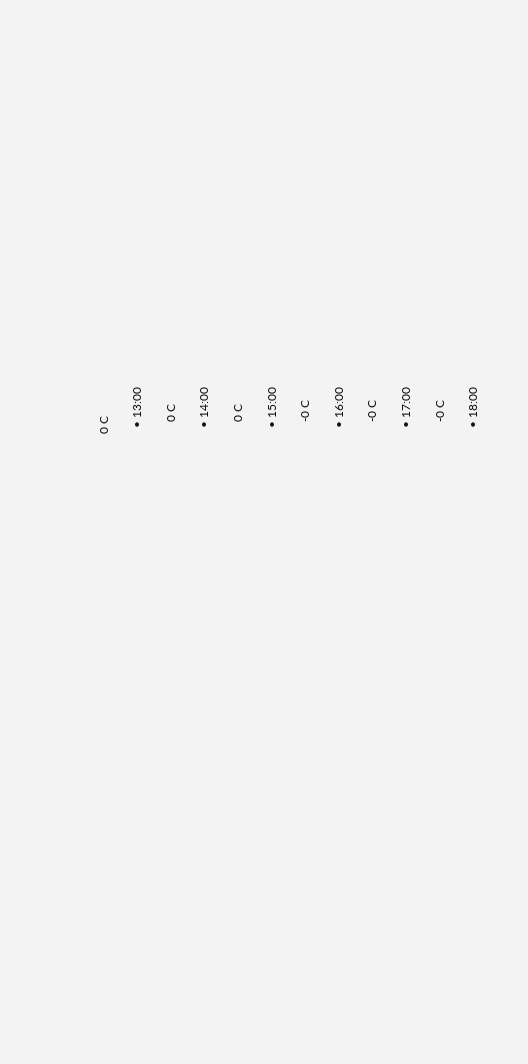0 C

  • 13:00

    0 C

  • 14:00

    0 C

  • 15:00

    -0 C

  • 16:00

    -0 C

  • 17:00

    -0 C

  • 18:00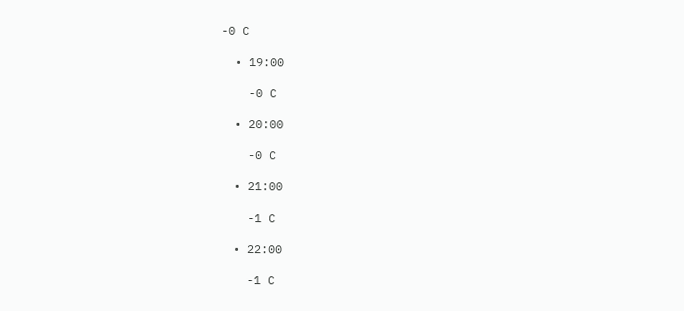-0 C

  • 19:00

    -0 C

  • 20:00

    -0 C

  • 21:00

    -1 C

  • 22:00

    -1 C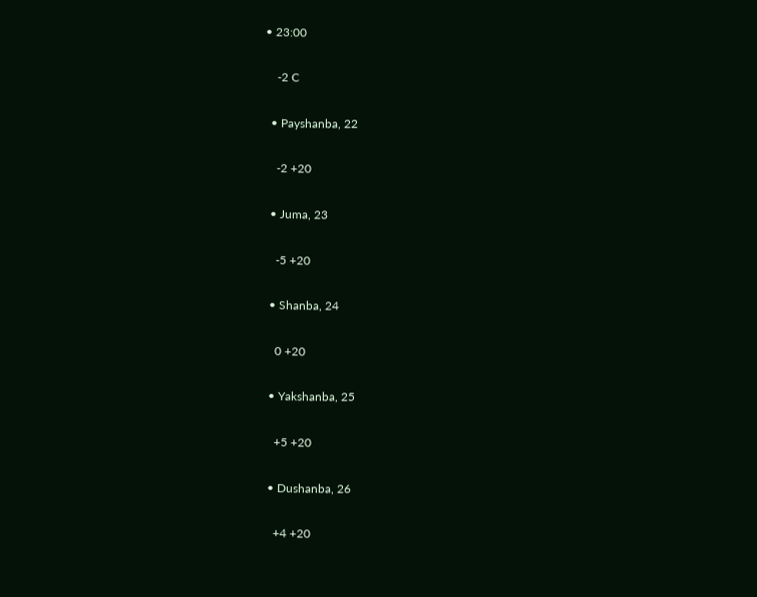• 23:00

    -2 C

  • Payshanba, 22

    -2 +20

  • Juma, 23

    -5 +20

  • Shanba, 24

    0 +20

  • Yakshanba, 25

    +5 +20

  • Dushanba, 26

    +4 +20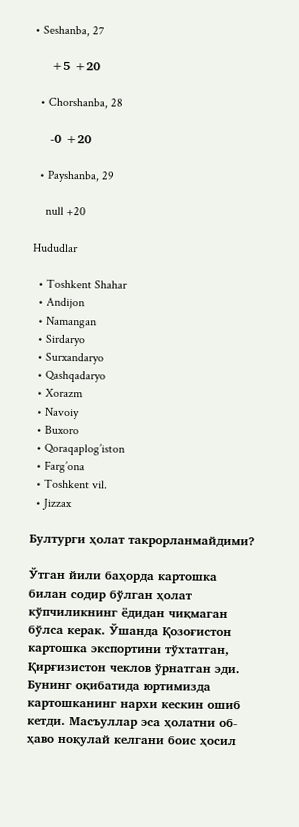• Seshanba, 27

    +5 +20

  • Chorshanba, 28

    -0 +20

  • Payshanba, 29

    null +20

Hududlar

  • Toshkent Shahar
  • Andijon
  • Namangan
  • Sirdaryo
  • Surxandaryo
  • Qashqadaryo
  • Xorazm
  • Navoiy
  • Buxoro
  • Qoraqaplog’iston
  • Farg’ona
  • Toshkent vil.
  • Jizzax

Бултурги ҳолат такрорланмайдими?

Ўтган йили баҳорда картошка билан содир бўлган ҳолат кўпчиликнинг ёдидан чиқмаган бўлса керак. Ўшанда Қозоғистон картошка экспортини тўхтатган, Қирғизистон чеклов ўрнатган эди. Бунинг оқибатида юртимизда картошканинг нархи кескин ошиб кетди. Масъуллар эса ҳолатни об-ҳаво ноқулай келгани боис ҳосил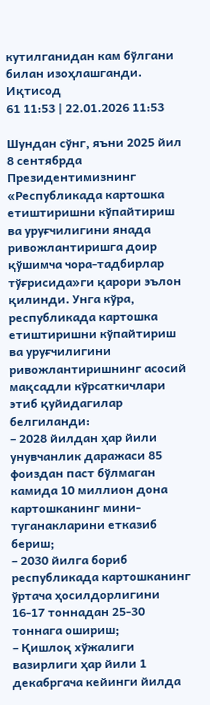кутилганидан кам бўлгани билан изоҳлашганди.
Иқтисод
61 11:53 | 22.01.2026 11:53

Шундан сўнг, яъни 2025 йил 8 сентябрда Президентимизнинг «Республикада картошка етиштиришни кўпайтириш ва уруғчилигини янада ривожлантиришга доир қўшимча чора-тадбирлар тўғрисида»ги қарори эълон қилинди. Унга кўра, республикада картошка етиштиришни кўпайтириш ва уруғчилигини ривожлантиришнинг асосий мақсадли кўрсаткичлари этиб қуйидагилар белгиланди:
– 2028 йилдан ҳар йили унувчанлик даражаси 85 фоиздан паст бўлмаган камида 10 миллион дона картошканинг мини-туганакларини етказиб бериш;
– 2030 йилга бориб республикада картошканинг ўртача ҳосилдорлигини 16-17 тоннадан 25-30 тоннага ошириш;
– Қишлоқ хўжалиги вазирлиги ҳар йили 1 декабргача кейинги йилда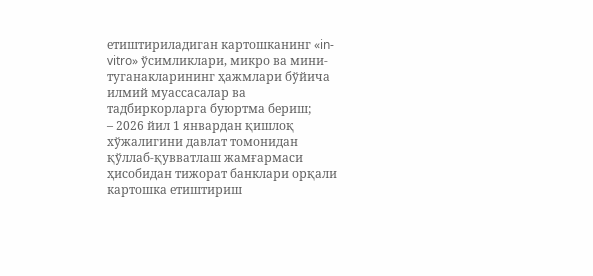етиштириладиган картошканинг «in-vitro» ўсимликлари, микро ва мини-туганакларининг ҳажмлари бўйича илмий муассасалар ва тадбиркорларга буюртма бериш;
– 2026 йил 1 январдан қишлоқ хўжалигини давлат томонидан қўллаб-қувватлаш жамғармаси ҳисобидан тижорат банклари орқали картошка етиштириш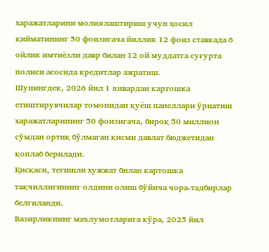харажатларини молиялаштириш учун ҳосил қийматининг 50 фоизигача йиллик 12 фоиз ставкада 6 ойлик имтиёзли давр билан 12 ой муддатга суғурта полиси асосида кредитлар ажратиш.
Шунингдек, 2026 йил 1 январдан картошка етиштирувчилар томонидан қуёш панеллари ўрнатиш харажатларининг 50 фоизигача, бироқ 50 миллион сўмдан ортиқ бўлмаган қисми давлат бюджетидан қоплаб берилади.
Қисқаси, тегишли ҳужжат билан картошка тақчиллигининг олдини олиш бўйича чора-тадбирлар белгиланди.
Вазирликнинг маълумотларига кўра, 2025 йил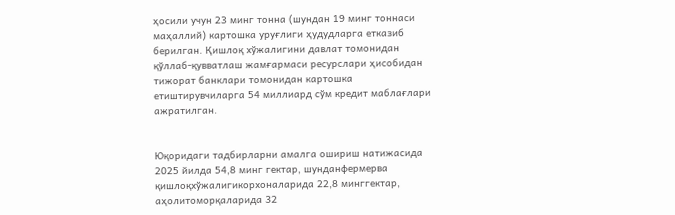ҳосили учун 23 минг тонна (шундан 19 минг тоннаси маҳаллий) картошка уруғлиги ҳудудларга етказиб берилган. Қишлоқ хўжалигини давлат томонидан қўллаб-қувватлаш жамғармаси ресурслари ҳисобидан тижорат банклари томонидан картошка етиштирувчиларга 54 миллиард сўм кредит маблағлари ажратилган.


Юқоридаги тадбирларни амалга ошириш натижасида 2025 йилда 54,8 минг гектар, шунданфермерва қишлоқхўжалигикорхоналарида 22,8 минггектар, аҳолитоморқаларида 32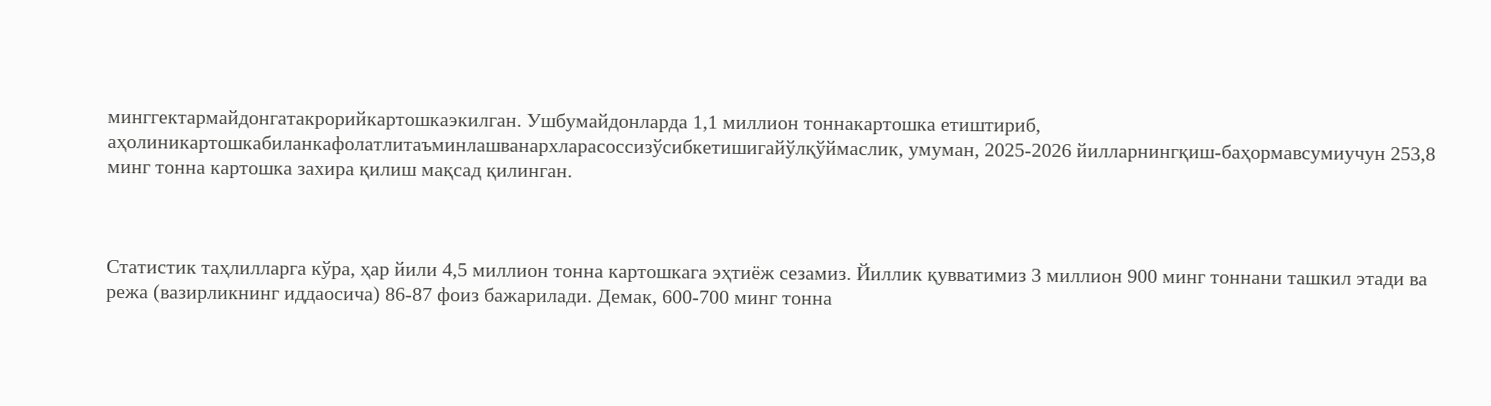минггектармайдонгатакрорийкартошкаэкилган. Ушбумайдонларда 1,1 миллион тоннакартошка етиштириб, аҳолиникартошкабиланкафолатлитаъминлашванархларасоссизўсибкетишигайўлқўймаслик, умуман, 2025-2026 йилларнингқиш-баҳормавсумиучун 253,8 минг тонна картошка захира қилиш мақсад қилинган.



Статистик таҳлилларга кўра, ҳар йили 4,5 миллион тонна картошкага эҳтиёж сезамиз. Йиллик қувватимиз 3 миллион 900 минг тоннани ташкил этади ва режа (вазирликнинг иддаосича) 86-87 фоиз бажарилади. Демак, 600-700 минг тонна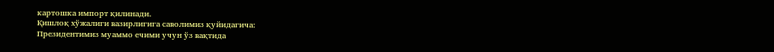картошка импорт қилинади.
Қишлоқ хўжалиги вазирлигига саволимиз қуйидагича:
Президентимиз муаммо ечими учун ўз вақтида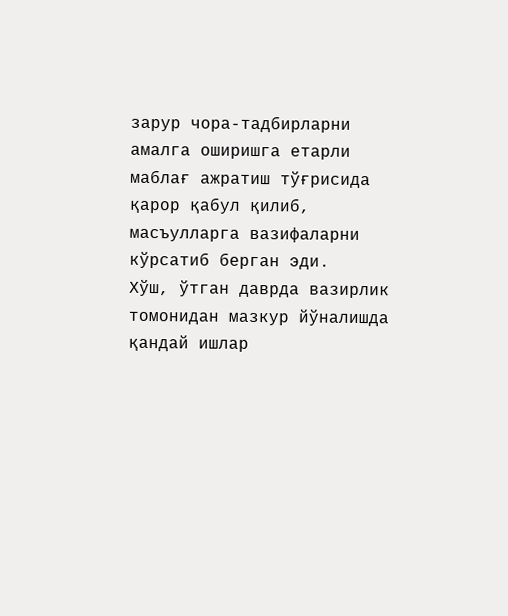зарур чора-тадбирларни амалга оширишга етарли маблағ ажратиш тўғрисида қарор қабул қилиб, масъулларга вазифаларни кўрсатиб берган эди.
Хўш, ўтган даврда вазирлик томонидан мазкур йўналишда қандай ишлар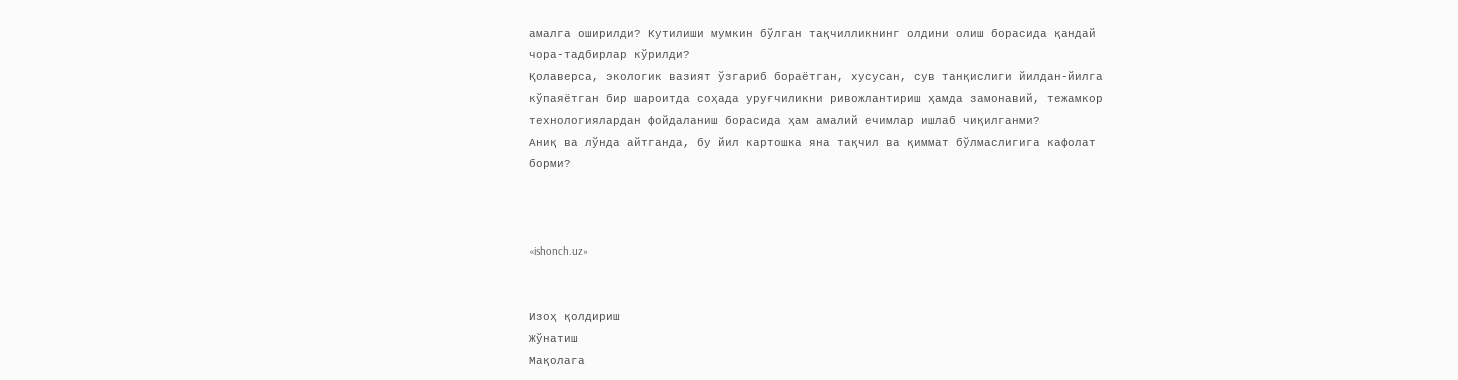амалга оширилди? Кутилиши мумкин бўлган тақчилликнинг олдини олиш борасида қандай чора-тадбирлар кўрилди?
Қолаверса, экологик вазият ўзгариб бораётган, хусусан, сув танқислиги йилдан-йилга кўпаяётган бир шароитда соҳада уруғчиликни ривожлантириш ҳамда замонавий, тежамкор технологиялардан фойдаланиш борасида ҳам амалий ечимлар ишлаб чиқилганми?
Аниқ ва лўнда айтганда, бу йил картошка яна тақчил ва қиммат бўлмаслигига кафолат борми?



«ishonch.uz»


Изоҳ қолдириш
Жўнатиш
Mақолага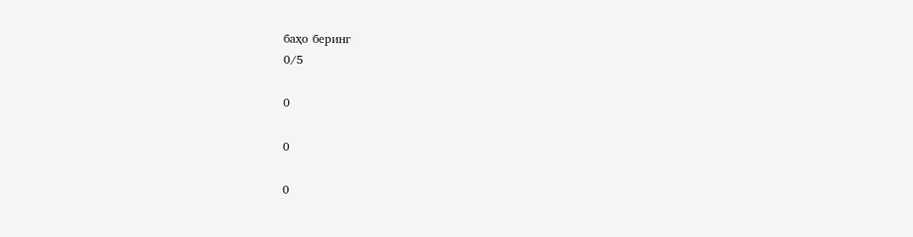баҳо беринг
0/5

0

0

0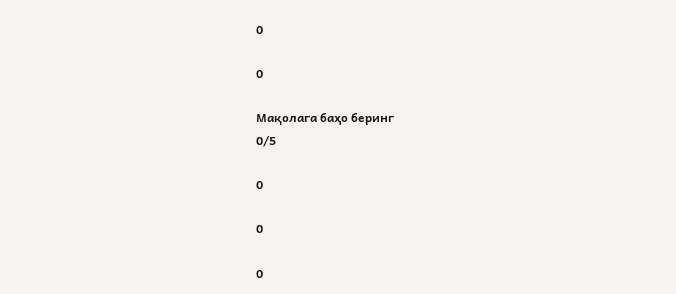0

0

Mақолага баҳо беринг
0/5

0

0

0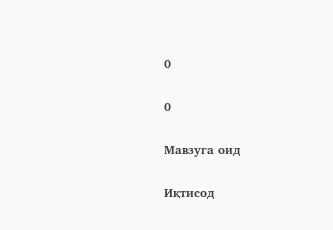0

0

Мавзуга оид

Иқтисод